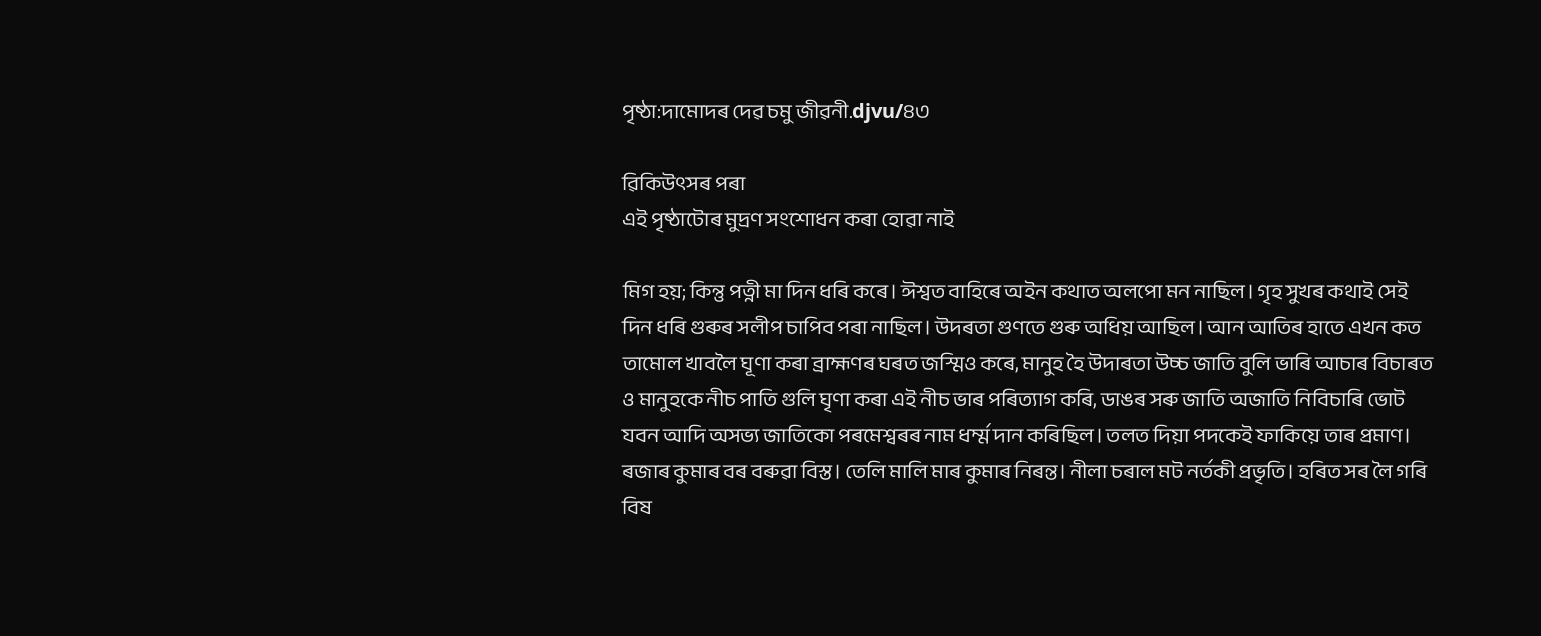পৃষ্ঠা:দামোদৰ দেৱ চমু জীৱনী.djvu/৪৩

ৱিকিউৎসৰ পৰা
এই পৃষ্ঠাটোৰ মুদ্ৰণ সংশোধন কৰা হোৱা নাই

মিগ হয়; কিন্তু পত্নী মা দিন ধৰি কৰে। ঈশ্বত বাহিৰে অইন কথাত অলপো মন নাছিল। গৃহ সুখৰ কথাই সেই দিন ধৰি গুৰুৰ সলীপ চাপিব পৰা নাছিল। উদৰতা গুণতে গুৰু অধিয় আছিল। আন আতিৰ হাতে এখন কত তামোল খাবলৈ ঘূণা কৰা ব্ৰাহ্মণৰ ঘৰত জস্মিও কৰে, মানুহ হৈ উদাৰতা উচ্চ জাতি বুলি ভাৰি আচাৰ বিচাৰত ও মানুহকে নীচ পাতি গুলি ঘৃণা কৰা এই নীচ ভাৰ পৰিত্যাগ কৰি, ডাঙৰ সৰু জাতি অজাতি নিবিচাৰি ভোট যবন আদি অসভ্য জাতিকো পৰমেশ্বৰৰ নাম ধৰ্ম্ম দান কৰিছিল। তলত দিয়া পদকেই ফাকিয়ে তাৰ প্ৰমাণ। ৰজাৰ কুমাৰ বৰ বৰুৱা বিস্ত। তেলি মালি মাৰ কুমাৰ নিৰন্ত। নীলা চৰাল মট নৰ্তকী প্ৰভৃতি। হৰিত সৰ লৈ গৰি বিষ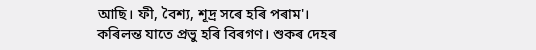আছি। ফী, বৈশ্য, শূদ্ৰ সৰে হৰি পৰাম'। কৰিলন্ত যাতে প্ৰভু হৰি বিৰগণ। শুকৰ দেহৰ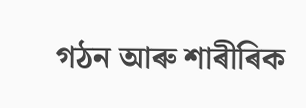গঠন আৰু শাৰীৰিক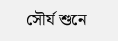সৌৰ্য শুনে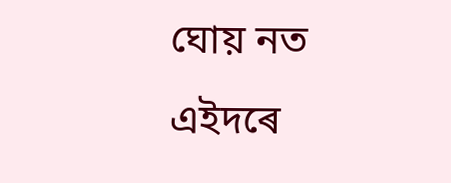ঘোয় নত এইদৰে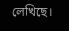লেখিছে।